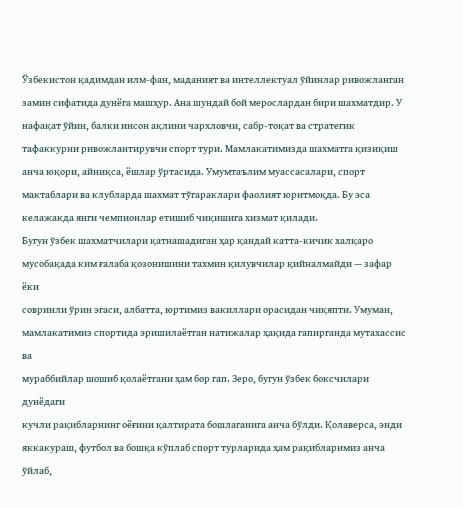Ўзбекистон қадимдан илм-фан, маданият ва интеллектуал ўйинлар ривожланган замин сифатида дунёга машҳур. Ана шундай бой мерослардан бири шахматдир. У нафақат ўйин, балки инсон ақлини чархловчи, сабр-тоқат ва стратегик тафаккурни ривожлантирувчи спорт тури. Мамлакатимизда шахматга қизиқиш анча юқори, айниқса, ёшлар ўртасида. Умумтаълим муассасалари, спорт мактаблари ва клубларда шахмат тўгараклари фаолият юритмоқда. Бу эса келажакда янги чемпионлар етишиб чиқишига хизмат қилади.
Бугун ўзбек шахматчилари қатнашадиган ҳар қандай катта-кичик халқаро
мусобақада ким ғалаба қозонишини тахмин қилувчилар қийналмайди — зафар ёки
совринли ўрин эгаси, албатта, юртимиз вакиллари орасидан чиқяпти. Умуман,
мамлакатимиз спортида эришилаётган натижалар ҳақида гапирганда мутахассис ва
мураббийлар шошиб қолаётгани ҳам бор гап. Зеро, бугун ўзбек боксчилари дунёдаги
кучли рақибларнинг оёғини қалтирата бошлаганига анча бўлди. Қолаверса, энди
яккакураш, футбол ва бошқа кўплаб спорт турларида ҳам рақибларимиз анча ўйлаб,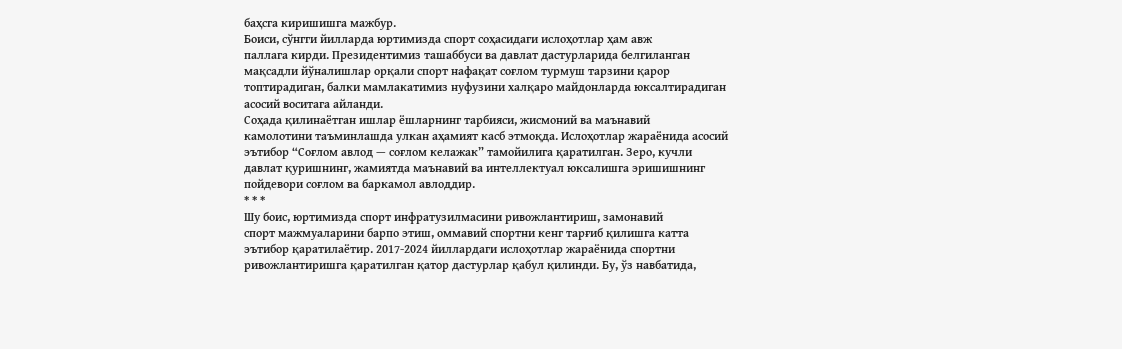баҳсга киришишга мажбур.
Боиси, сўнгги йилларда юртимизда спорт соҳасидаги ислоҳотлар ҳам авж
паллага кирди. Президентимиз ташаббуси ва давлат дастурларида белгиланган
мақсадли йўналишлар орқали спорт нафақат соғлом турмуш тарзини қарор
топтирадиган, балки мамлакатимиз нуфузини халқаро майдонларда юксалтирадиган
асосий воситага айланди.
Соҳада қилинаётган ишлар ёшларнинг тарбияси, жисмоний ва маънавий
камолотини таъминлашда улкан аҳамият касб этмоқда. Ислоҳотлар жараёнида асосий
эътибор “Соғлом авлод — соғлом келажак” тамойилига қаратилган. Зеро, кучли
давлат қуришнинг, жамиятда маънавий ва интеллектуал юксалишга эришишнинг
пойдевори соғлом ва баркамол авлоддир.
* * *
Шу боис, юртимизда спорт инфратузилмасини ривожлантириш, замонавий
спорт мажмуаларини барпо этиш, оммавий спортни кенг тарғиб қилишга катта
эътибор қаратилаётир. 2017-2024 йиллардаги ислоҳотлар жараёнида спортни
ривожлантиришга қаратилган қатор дастурлар қабул қилинди. Бу, ўз навбатида,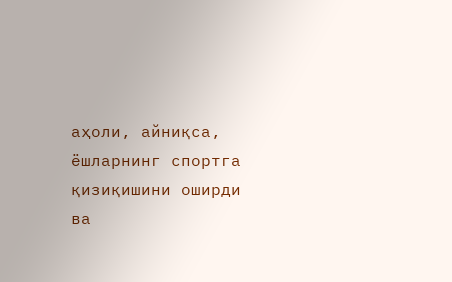аҳоли, айниқса, ёшларнинг спортга қизиқишини оширди ва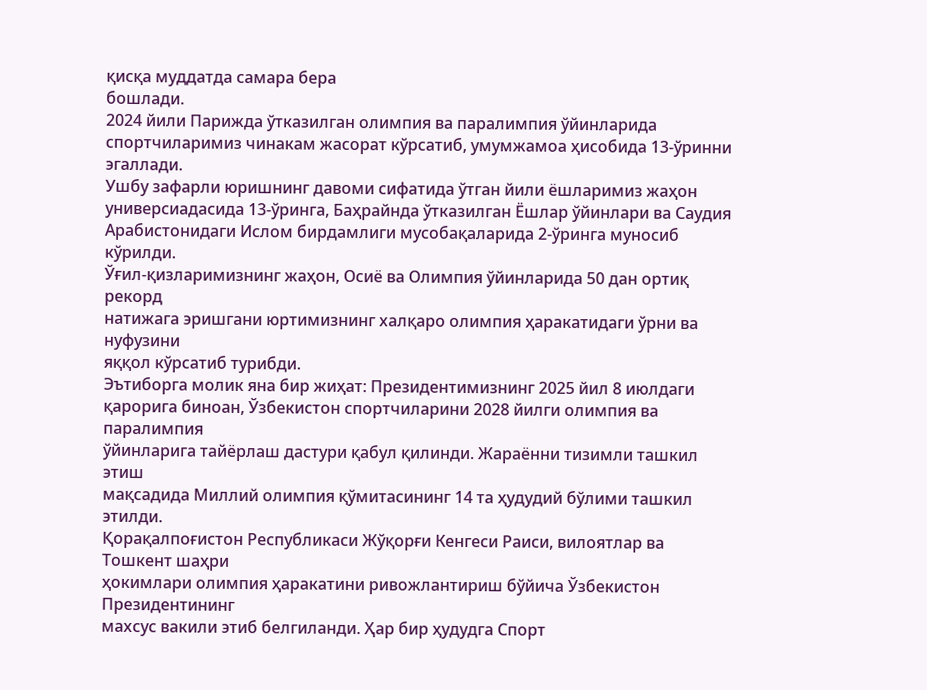қисқа муддатда самара бера
бошлади.
2024 йили Парижда ўтказилган олимпия ва паралимпия ўйинларида
спортчиларимиз чинакам жасорат кўрсатиб, умумжамоа ҳисобида 13-ўринни эгаллади.
Ушбу зафарли юришнинг давоми сифатида ўтган йили ёшларимиз жаҳон
универсиадасида 13-ўринга, Баҳрайнда ўтказилган Ёшлар ўйинлари ва Саудия
Арабистонидаги Ислом бирдамлиги мусобақаларида 2-ўринга муносиб кўрилди.
Ўғил-қизларимизнинг жаҳон, Осиё ва Олимпия ўйинларида 50 дан ортиқ рекорд
натижага эришгани юртимизнинг халқаро олимпия ҳаракатидаги ўрни ва нуфузини
яққол кўрсатиб турибди.
Эътиборга молик яна бир жиҳат: Президентимизнинг 2025 йил 8 июлдаги
қарорига биноан, Ўзбекистон спортчиларини 2028 йилги олимпия ва паралимпия
ўйинларига тайёрлаш дастури қабул қилинди. Жараённи тизимли ташкил этиш
мақсадида Миллий олимпия қўмитасининг 14 та ҳудудий бўлими ташкил этилди.
Қорақалпоғистон Республикаси Жўқорғи Кенгеси Раиси, вилоятлар ва Тошкент шаҳри
ҳокимлари олимпия ҳаракатини ривожлантириш бўйича Ўзбекистон Президентининг
махсус вакили этиб белгиланди. Ҳар бир ҳудудга Спорт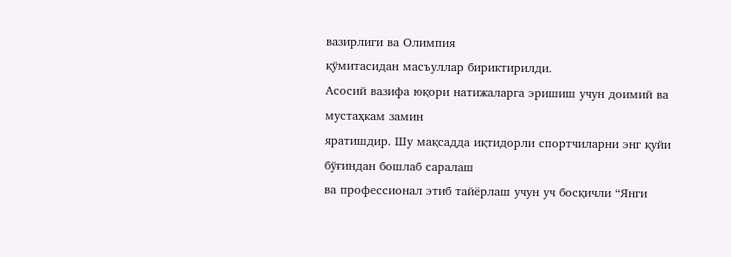вазирлиги ва Олимпия
қўмитасидан масъуллар бириктирилди.
Асосий вазифа юқори натижаларга эришиш учун доимий ва мустаҳкам замин
яратишдир. Шу мақсадда иқтидорли спортчиларни энг қуйи бўғиндан бошлаб саралаш
ва профессионал этиб тайёрлаш учун уч босқичли “Янги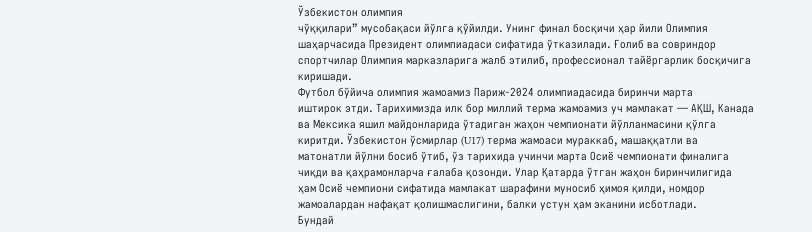Ўзбекистон олимпия
чўққилари” мусобақаси йўлга қўйилди. Унинг финал босқичи ҳар йили Олимпия
шаҳарчасида Президент олимпиадаси сифатида ўтказилади. Ғолиб ва совриндор
спортчилар Олимпия марказларига жалб этилиб, профессионал тайёргарлик босқичига
киришади.
Футбол бўйича олимпия жамоамиз Париж-2024 олимпиадасида биринчи марта
иштирок этди. Тарихимизда илк бор миллий терма жамоамиз уч мамлакат — АҚШ, Канада
ва Мексика яшил майдонларида ўтадиган жаҳон чемпионати йўлланмасини қўлга
киритди. Ўзбекистон ўсмирлар (U17) терма жамоаси мураккаб, машаққатли ва
матонатли йўлни босиб ўтиб, ўз тарихида учинчи марта Осиё чемпионати финалига
чиқди ва қаҳрамонларча ғалаба қозонди. Улар Қатарда ўтган жаҳон биринчилигида
ҳам Осиё чемпиони сифатида мамлакат шарафини муносиб ҳимоя қилди, номдор
жамоалардан нафақат қолишмаслигини, балки устун ҳам эканини исботлади.
Бундай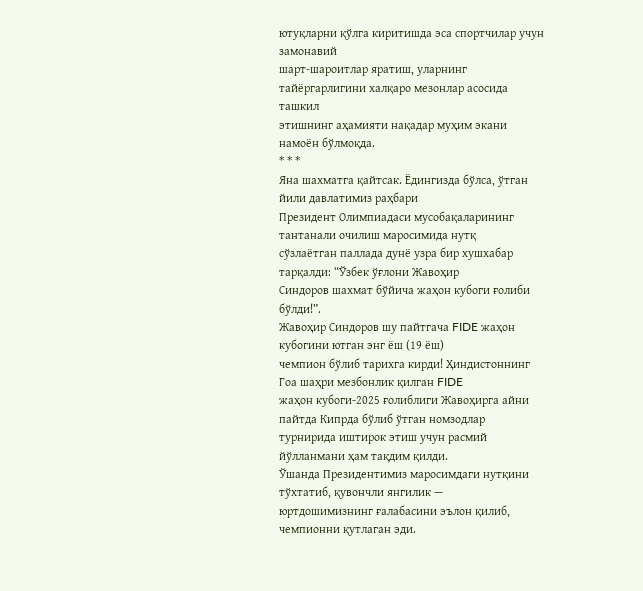ютуқларни қўлга киритишда эса спортчилар учун замонавий
шарт-шароитлар яратиш, уларнинг тайёргарлигини халқаро мезонлар асосида ташкил
этишнинг аҳамияти нақадар муҳим экани намоён бўлмоқда.
* * *
Яна шахматга қайтсак. Ёдингизда бўлса, ўтган йили давлатимиз раҳбари
Президент Олимпиадаси мусобақаларининг тантанали очилиш маросимида нутқ
сўзлаётган паллада дунё узра бир хушхабар тарқалди: “Ўзбек ўғлони Жавоҳир
Синдоров шахмат бўйича жаҳон кубоги ғолиби бўлди!”.
Жавоҳир Синдоров шу пайтгача FIDE жаҳон кубогини ютган энг ёш (19 ёш)
чемпион бўлиб тарихга кирди! Ҳиндистоннинг Гоа шаҳри мезбонлик қилган FIDE
жаҳон кубоги-2025 ғолиблиги Жавоҳирга айни пайтда Кипрда бўлиб ўтган номзодлар
турнирида иштирок этиш учун расмий йўлланмани ҳам тақдим қилди.
Ўшанда Президентимиз маросимдаги нутқини тўхтатиб, қувончли янгилик —
юртдошимизнинг ғалабасини эълон қилиб, чемпионни қутлаган эди.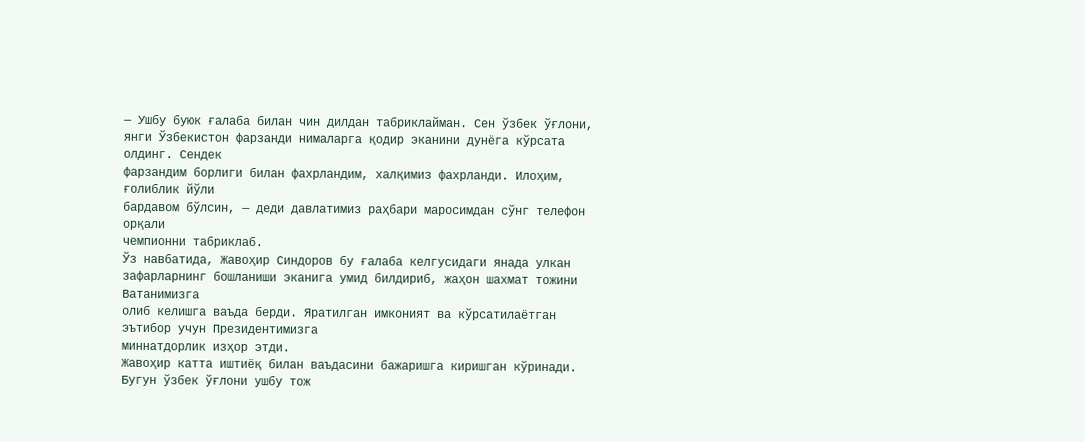— Ушбу буюк ғалаба билан чин дилдан табриклайман. Сен ўзбек ўғлони,
янги Ўзбекистон фарзанди нималарга қодир эканини дунёга кўрсата олдинг. Сендек
фарзандим борлиги билан фахрландим, халқимиз фахрланди. Илоҳим, ғолиблик йўли
бардавом бўлсин, — деди давлатимиз раҳбари маросимдан сўнг телефон орқали
чемпионни табриклаб.
Ўз навбатида, Жавоҳир Синдоров бу ғалаба келгусидаги янада улкан
зафарларнинг бошланиши эканига умид билдириб, жаҳон шахмат тожини Ватанимизга
олиб келишга ваъда берди. Яратилган имконият ва кўрсатилаётган эътибор учун Президентимизга
миннатдорлик изҳор этди.
Жавоҳир катта иштиёқ билан ваъдасини бажаришга киришган кўринади.
Бугун ўзбек ўғлони ушбу тож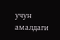учун амалдаги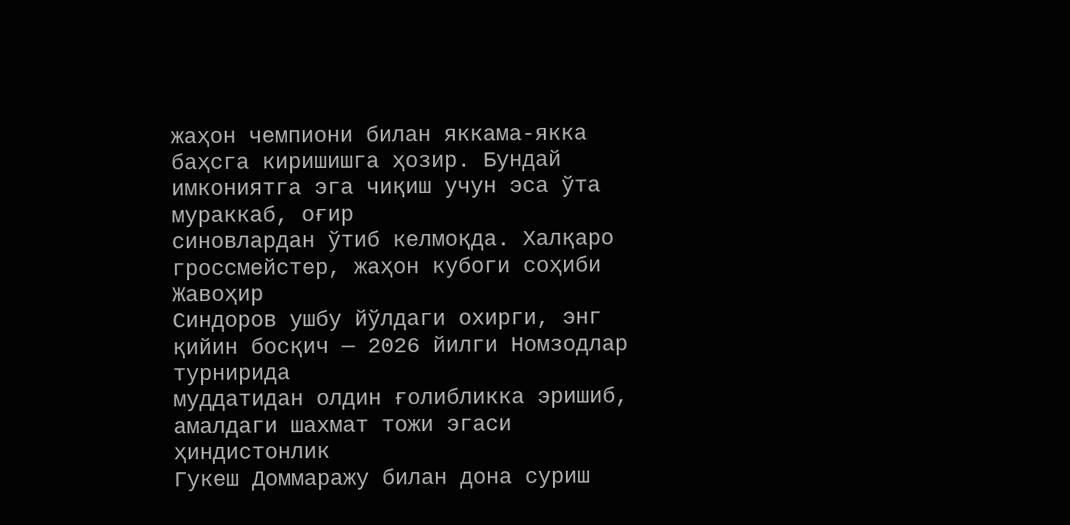жаҳон чемпиони билан яккама-якка
баҳсга киришишга ҳозир. Бундай имкониятга эга чиқиш учун эса ўта мураккаб, оғир
синовлардан ўтиб келмоқда. Халқаро гроссмейстер, жаҳон кубоги соҳиби Жавоҳир
Синдоров ушбу йўлдаги охирги, энг қийин босқич — 2026 йилги Номзодлар турнирида
муддатидан олдин ғолибликка эришиб, амалдаги шахмат тожи эгаси ҳиндистонлик
Гукеш Доммаражу билан дона суриш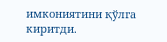имкониятини қўлга киритди.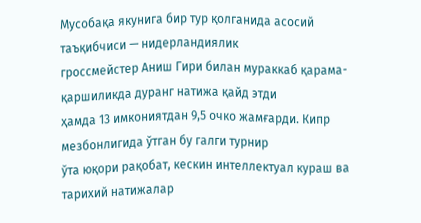Мусобақа якунига бир тур қолганида асосий таъқибчиси — нидерландиялик
гроссмейстер Аниш Гири билан мураккаб қарама-қаршиликда дуранг натижа қайд этди
ҳамда 13 имкониятдан 9,5 очко жамғарди. Кипр мезбонлигида ўтган бу галги турнир
ўта юқори рақобат, кескин интеллектуал кураш ва тарихий натижалар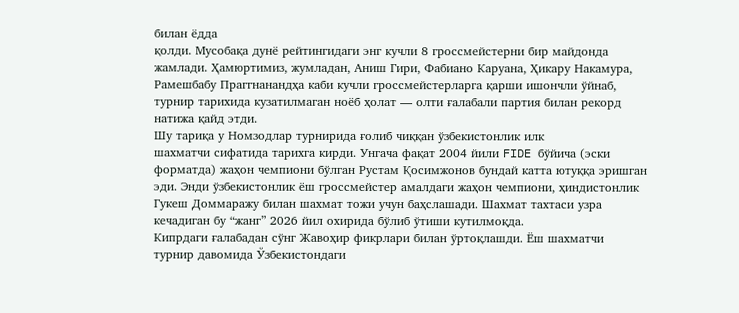билан ёдда
қолди. Мусобақа дунё рейтингидаги энг кучли 8 гроссмейстерни бир майдонда
жамлади. Ҳамюртимиз, жумладан, Аниш Гири, Фабиано Каруана, Ҳикару Накамура,
Рамешбабу Праггнанандҳа каби кучли гроссмейстерларга қарши ишончли ўйнаб,
турнир тарихида кузатилмаган ноёб ҳолат — олти ғалабали партия билан рекорд
натижа қайд этди.
Шу тариқа у Номзодлар турнирида ғолиб чиққан ўзбекистонлик илк
шахматчи сифатида тарихга кирди. Унгача фақат 2004 йили FIDE бўйича (эски
форматда) жаҳон чемпиони бўлган Рустам Қосимжонов бундай катта ютуққа эришган
эди. Энди ўзбекистонлик ёш гроссмейстер амалдаги жаҳон чемпиони, ҳиндистонлик
Гукеш Доммаражу билан шахмат тожи учун баҳслашади. Шахмат тахтаси узра
кечадиган бу “жанг” 2026 йил охирида бўлиб ўтиши кутилмоқда.
Кипрдаги ғалабадан сўнг Жавоҳир фикрлари билан ўртоқлашди. Ёш шахматчи
турнир давомида Ўзбекистондаги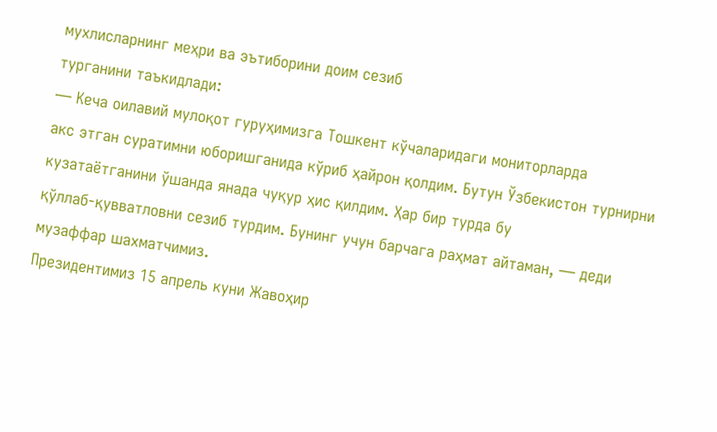мухлисларнинг меҳри ва эътиборини доим сезиб
турганини таъкидлади:
— Кеча оилавий мулоқот гуруҳимизга Тошкент кўчаларидаги мониторларда
акс этган суратимни юборишганида кўриб ҳайрон қолдим. Бутун Ўзбекистон турнирни
кузатаётганини ўшанда янада чуқур ҳис қилдим. Ҳар бир турда бу
қўллаб-қувватловни сезиб турдим. Бунинг учун барчага раҳмат айтаман, — деди
музаффар шахматчимиз.
Президентимиз 15 апрель куни Жавоҳир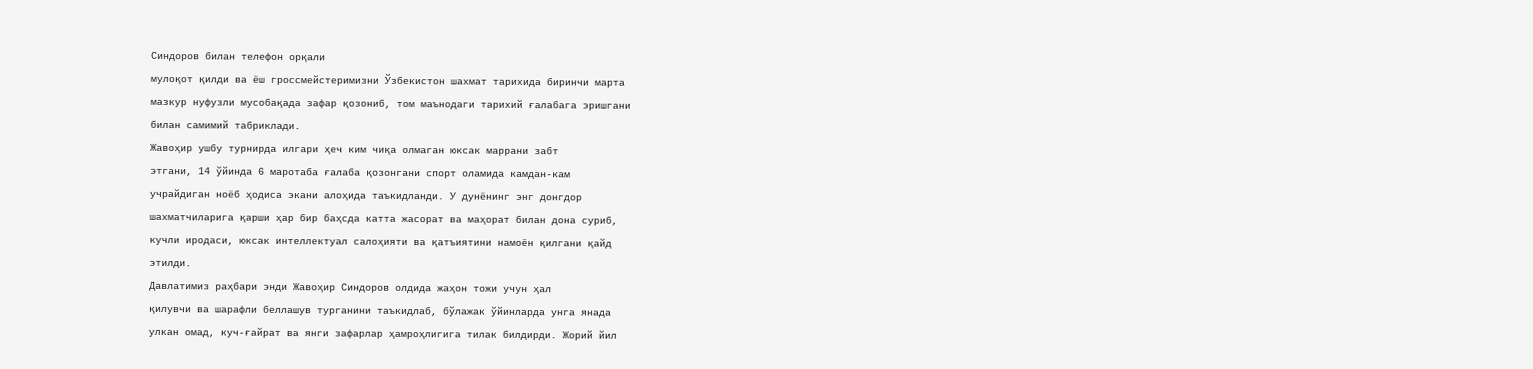Синдоров билан телефон орқали
мулоқот қилди ва ёш гроссмейстеримизни Ўзбекистон шахмат тарихида биринчи марта
мазкур нуфузли мусобақада зафар қозониб, том маънодаги тарихий ғалабага эришгани
билан самимий табриклади.
Жавоҳир ушбу турнирда илгари ҳеч ким чиқа олмаган юксак маррани забт
этгани, 14 ўйинда 6 маротаба ғалаба қозонгани спорт оламида камдан-кам
учрайдиган ноёб ҳодиса экани алоҳида таъкидланди. У дунёнинг энг донгдор
шахматчиларига қарши ҳар бир баҳсда катта жасорат ва маҳорат билан дона суриб,
кучли иродаси, юксак интеллектуал салоҳияти ва қатъиятини намоён қилгани қайд
этилди.
Давлатимиз раҳбари энди Жавоҳир Синдоров олдида жаҳон тожи учун ҳал
қилувчи ва шарафли беллашув турганини таъкидлаб, бўлажак ўйинларда унга янада
улкан омад, куч-ғайрат ва янги зафарлар ҳамроҳлигига тилак билдирди. Жорий йил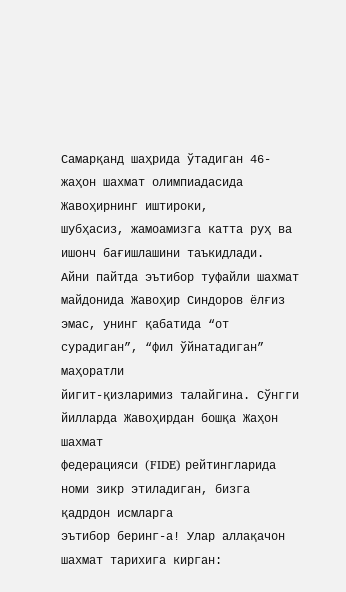Самарқанд шаҳрида ўтадиган 46-жаҳон шахмат олимпиадасида Жавоҳирнинг иштироки,
шубҳасиз, жамоамизга катта руҳ ва ишонч бағишлашини таъкидлади.
Айни пайтда эътибор туфайли шахмат майдонида Жавоҳир Синдоров ёлғиз
эмас, унинг қабатида “от сурадиган”, “фил ўйнатадиган” маҳоратли
йигит-қизларимиз талайгина. Сўнгги йилларда Жавоҳирдан бошқа Жаҳон шахмат
федерацияси (FIDE) рейтингларида номи зикр этиладиган, бизга қадрдон исмларга
эътибор беринг-а! Улар аллақачон шахмат тарихига кирган: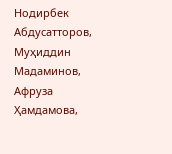Нодирбек Абдусатторов,
Муҳиддин Мадаминов, Афруза Ҳамдамова,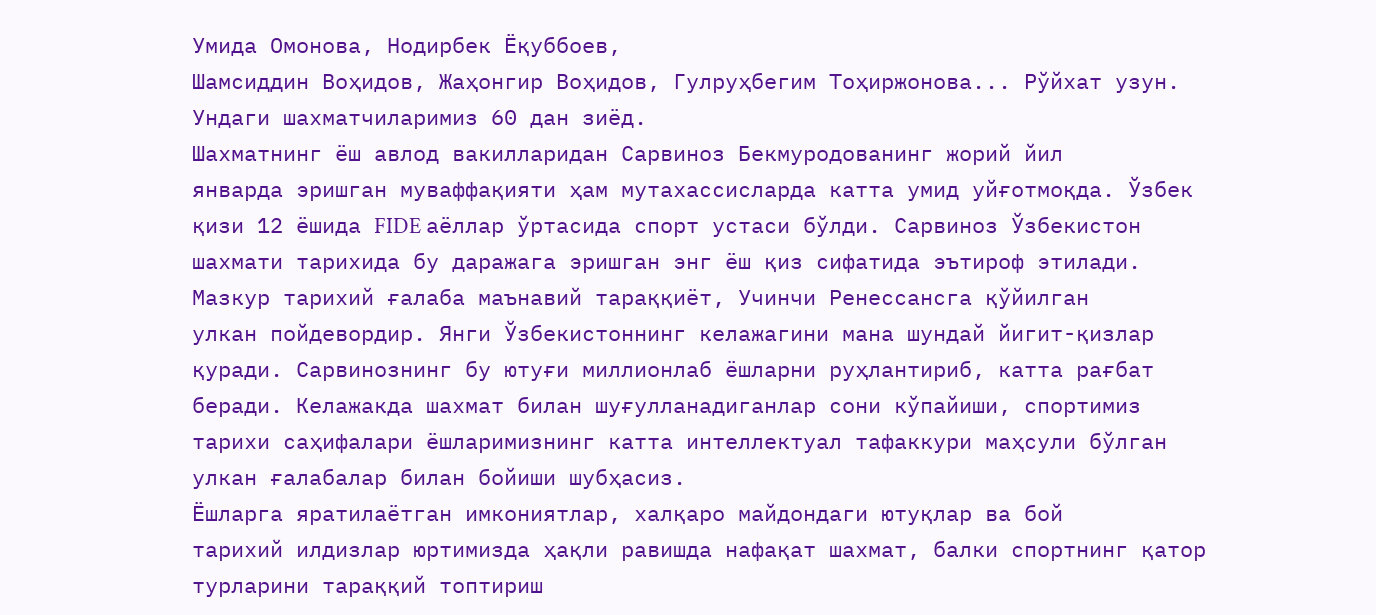Умида Омонова, Нодирбек Ёқуббоев,
Шамсиддин Воҳидов, Жаҳонгир Воҳидов, Гулруҳбегим Тоҳиржонова... Рўйхат узун.
Ундаги шахматчиларимиз 60 дан зиёд.
Шахматнинг ёш авлод вакилларидан Сарвиноз Бекмуродованинг жорий йил
январда эришган муваффақияти ҳам мутахассисларда катта умид уйғотмоқда. Ўзбек
қизи 12 ёшида FIDE аёллар ўртасида спорт устаси бўлди. Сарвиноз Ўзбекистон
шахмати тарихида бу даражага эришган энг ёш қиз сифатида эътироф этилади.
Мазкур тарихий ғалаба маънавий тараққиёт, Учинчи Ренессансга қўйилган
улкан пойдевордир. Янги Ўзбекистоннинг келажагини мана шундай йигит-қизлар
қуради. Сарвинознинг бу ютуғи миллионлаб ёшларни руҳлантириб, катта рағбат
беради. Келажакда шахмат билан шуғулланадиганлар сони кўпайиши, спортимиз
тарихи саҳифалари ёшларимизнинг катта интеллектуал тафаккури маҳсули бўлган
улкан ғалабалар билан бойиши шубҳасиз.
Ёшларга яратилаётган имкониятлар, халқаро майдондаги ютуқлар ва бой
тарихий илдизлар юртимизда ҳақли равишда нафақат шахмат, балки спортнинг қатор
турларини тараққий топтириш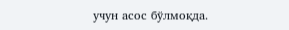учун асос бўлмоқда.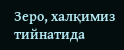Зеро, халқимиз тийнатида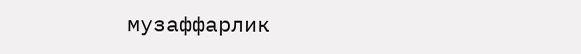музаффарлик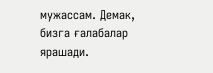мужассам. Демак, бизга ғалабалар ярашади.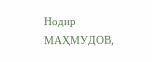Нодир МАҲМУДОВ,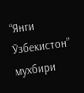“Янги Ўзбекистон”
мухбири